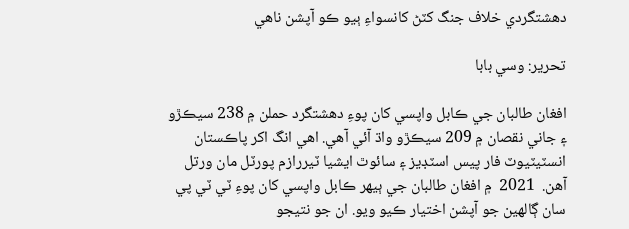دهشتگردي خلاف جنگ کٽڻ کانسواءِ ٻيو ڪو آپشن ناهي

تحرير: وسي بابا

افغان طالبان جي ڪابل واپسي کان پوءِ دهشتگرد حملن ۾ 238 سيڪڙو ۽ جاني نقصان ۾ 209 سيڪڙو واڌ آئي آهي. اهي انگ اکر پاڪستان انسٽيٽيوٽ فار پيس اسٽڊيز ۽ سائوٿ ايشيا ٽيررازم پورٽل مان ورتل آهن.  2021  ۾ افغان طالبان جي ٻيهر ڪابل واپسي کان پوءِ ٽي ٽي پي سان ڳالهين جو آپشن اختيار ڪيو ويو. ان جو نتيجو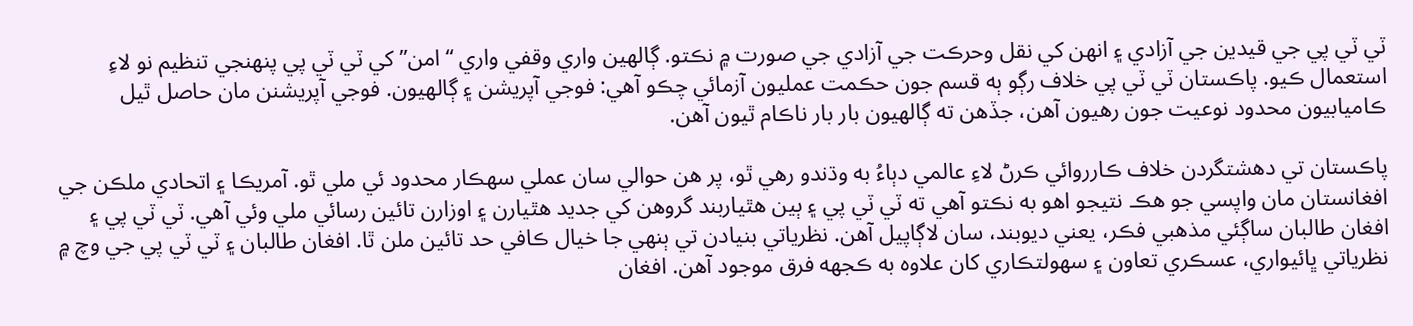ٽي ٽي پي جي قيدين جي آزادي ۽ انهن کي نقل وحرڪت جي آزادي جي صورت ۾ نڪتو. ڳالهين واري وقفي واري “امن” کي ٽي ٽي پي پنهنجي تنظيم نو لاءِ استعمال ڪيو. پاڪستان ٽي ٽي پي خلاف رڳو ٻه قسم جون حڪمت عمليون آزمائي چڪو آهي: فوجي آپريشن ۽ ڳالهيون. فوجي آپريشنن مان حاصل ٿيل ڪاميابيون محدود نوعيت جون رهيون آهن، جڏهن ته ڳالهيون بار بار ناڪام ٿيون آهن.

پاڪستان تي دهشتگردن خلاف ڪارروائي ڪرڻ لاءِ عالمي دٻاءُ به وڌندو رهي ٿو، پر هن حوالي سان عملي سهڪار محدود ئي ملي ٿو. آمريڪا ۽ اتحادي ملڪن جي افغانستان مان واپسي جو هڪ نتيجو اهو به نڪتو آهي ته ٽي ٽي پي ۽ ٻين هٿياربند گروهن کي جديد هٿيارن ۽ اوزارن تائين رسائي ملي وئي آهي. ٽي ٽي پي ۽ افغان طالبان ساڳئي مذهبي فڪر، يعني ديوبند، سان لاڳاپيل آهن. نظرياتي بنيادن تي ٻنهي جا خيال ڪافي حد تائين ملن ٿا. افغان طالبان ۽ ٽي ٽي پي جي وچ ۾ نظرياتي ڀائيواري، عسڪري تعاون ۽ سهولتڪاري کان علاوه به ڪجهه فرق موجود آهن. افغان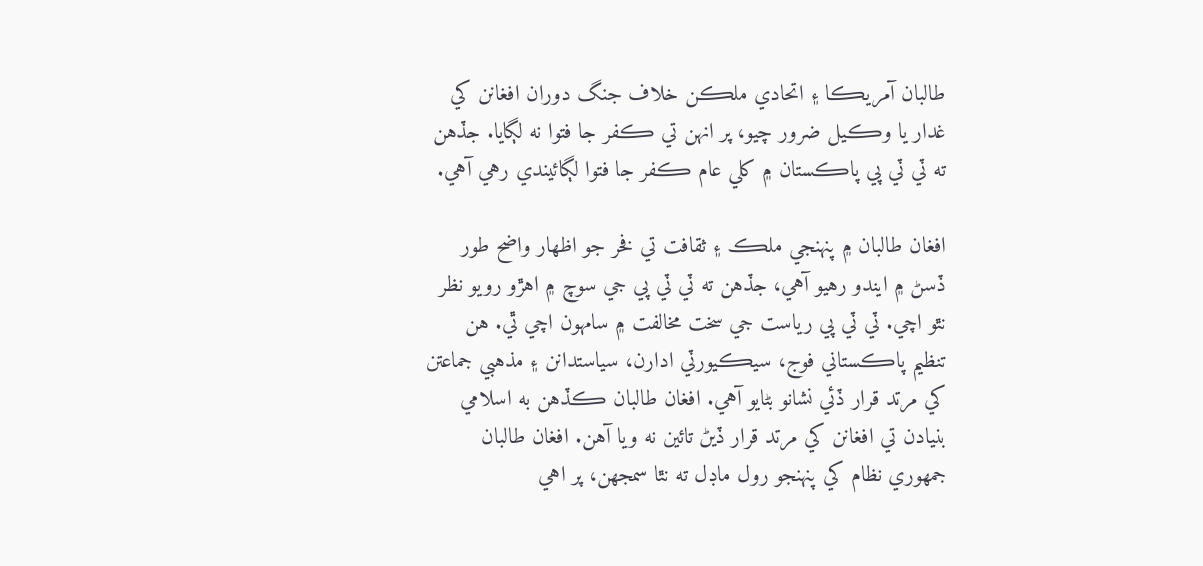طالبان آمريڪا ۽ اتحادي ملڪن خلاف جنگ دوران افغانن کي غدار يا وڪيل ضرور چيو، پر انهن تي ڪفر جا فتوا نه لڳايا. جڏهن ته ٽي ٽي پي پاڪستان ۾ کلي عام ڪفر جا فتوا لڳائيندي رهي آهي.

افغان طالبان ۾ پنهنجي ملڪ ۽ ثقافت تي فخر جو اظهار واضح طور ڏسڻ ۾ ايندو رهيو آهي، جڏهن ته ٽي ٽي پي جي سوچ ۾ اهڙو رويو نظر نٿو اچي. ٽي ٽي پي رياست جي سخت مخالفت ۾ سامهون اچي ٿي. هن تنظيم پاڪستاني فوج، سيڪيورٽي ادارن، سياستدانن ۽ مذهبي جماعتن کي مرتد قرار ڏئي نشانو بڻايو آهي. افغان طالبان ڪڏهن به اسلامي بنيادن تي افغانن کي مرتد قرار ڏيڻ تائين نه ويا آهن. افغان طالبان جمهوري نظام کي پنهنجو رول ماڊل ته نٿا سمجهن، پر اهي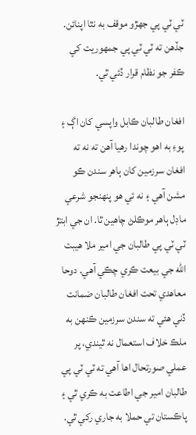ٽي ٽي پي جهڙو موقف به نٿا اپنائن. جڏهن ته ٽي ٽي پي جمهوريت کي ڪفر جو نظام قرار ڏئي ٿي.

افغان طالبان ڪابل واپسي کان اڳ ۽ پوءِ به اهو چوندا رهيا آهن ته نه ته افغان سرزمين کان ٻاهر سندن ڪو مشن آهي ۽ نه ئي هو پنهنجو شرعي ماڊل ٻاهر موڪلڻ چاهين ٿا. ان جي ابتڙ ٽي ٽي پي طالبان جي امير ملا هيبت الله جي بيعت ڪري چڪي آهي. دوحا معاهدي تحت افغان طالبان ضمانت ڏني هئي ته سندن سرزمين ڪنهن به ملڪ خلاف استعمال نه ٿيندي، پر عملي صورتحال اها آهي ته ٽي ٽي پي طالبان امير جي اطاعت به ڪري ٿي ۽ پاڪستان تي حملا به جاري رکي ٿي.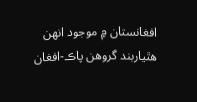افغانستان ۾ موجود انهن هٿياربند گروهن پاڪ-افغان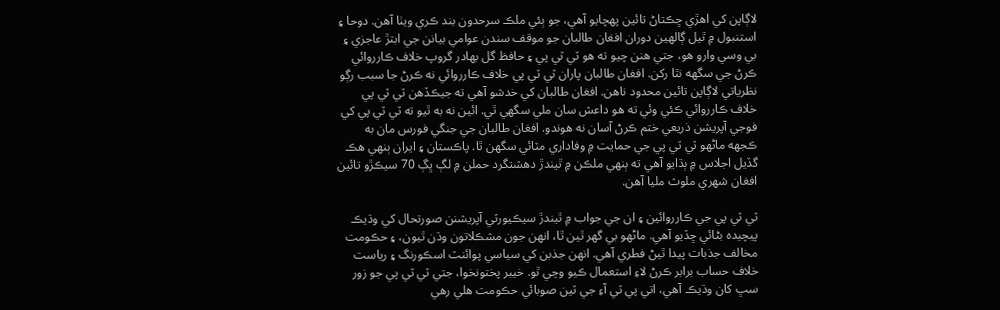لاڳاپن کي اهڙي ڇڪتاڻ تائين پهچايو آهي، جو ٻئي ملڪ سرحدون بند ڪري ويٺا آهن. دوحا ۽ استنبول ۾ ٿيل ڳالهين دوران افغان طالبان جو موقف سندن عوامي بيانن جي ابتڙ عاجزي ۽ بي وسي وارو هو، جتي هنن چيو ته هو ٽي ٽي پي ۽ حافظ گل بهادر گروپ خلاف ڪارروائي ڪرڻ جي سگهه نٿا رکن. افغان طالبان پاران ٽي ٽي پي خلاف ڪارروائي نه ڪرڻ جا سبب رڳو نظرياتي لاڳاپن تائين محدود ناهن. افغان طالبان کي خدشو آهي ته جيڪڏهن ٽي ٽي پي خلاف ڪارروائي ڪئي وئي ته هو داعش سان ملي سگهي ٿي. ائين نه به ٿيو ته ٽي ٽي پي کي فوجي آپريشن ذريعي ختم ڪرڻ آسان نه هوندو. افغان طالبان جي جنگي فورس مان به ڪجهه ماڻهو ٽي ٽي پي جي حمايت ۾ وفاداري مٽائي سگهن ٿا. پاڪستان ۽ ايران ٻنهي هڪ گڏيل اجلاس ۾ ٻڌايو آهي ته ٻنهي ملڪن ۾ ٿيندڙ دهشتگرد حملن ۾ لڳ ڀڳ 70 سيڪڙو تائين افغان شهري ملوث مليا آهن.

ٽي ٽي پي جي ڪارروائين ۽ ان جي جواب ۾ ٿيندڙ سيڪيورٽي آپريشنن صورتحال کي وڌيڪ پيچيده بڻائي ڇڏيو آهي. ماڻهو بي گهر ٿين ٿا، انهن جون مشڪلاتون وڌن ٿيون، ۽ حڪومت مخالف جذبات پيدا ٿيڻ فطري آهي. انهن جذبن کي سياسي پوائنٽ اسڪورنگ ۽ رياست خلاف حساب برابر ڪرڻ لاءِ استعمال ڪيو وڃي ٿو. خيبر پختونخوا، جتي ٽي ٽي پي جو زور سڀ کان وڌيڪ آهي، اتي پي ٽي آءِ جي ٽين صوبائي حڪومت هلي رهي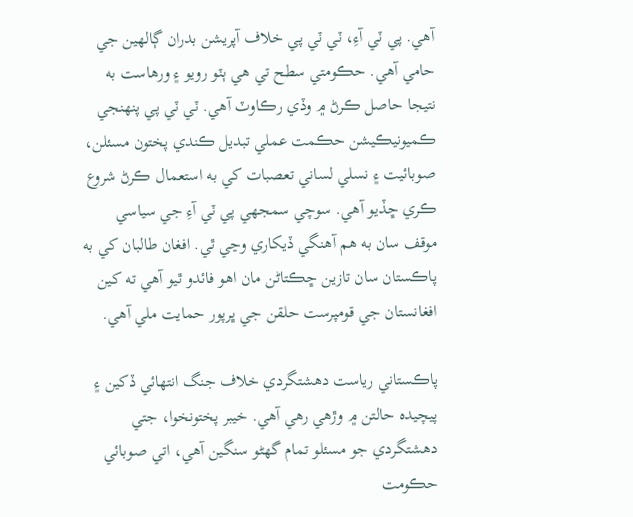آهي. پي ٽي آءِ، ٽي ٽي پي خلاف آپريشن بدران ڳالهين جي حامي آهي. حڪومتي سطح تي هي ٻٽو رويو ۽ ورهاست به نتيجا حاصل ڪرڻ ۾ وڏي رڪاوٽ آهي. ٽي ٽي پي پنهنجي ڪميونيڪيشن حڪمت عملي تبديل ڪندي پختون مسئلن، صوبائيت ۽ نسلي لساني تعصبات کي به استعمال ڪرڻ شروع ڪري ڇڏيو آهي. سوچي سمجهي پي ٽي آءِ جي سياسي موقف سان به هم آهنگي ڏيکاري وڃي ٿي. افغان طالبان کي به پاڪستان سان تازين ڇڪتاڻن مان اهو فائدو ٿيو آهي ته کين افغانستان جي قومپرست حلقن جي ڀرپور حمايت ملي آهي.

پاڪستاني رياست دهشتگردي خلاف جنگ انتهائي ڏکين ۽ پيچيده حالتن ۾ وڙهي رهي آهي. خيبر پختونخوا، جتي دهشتگردي جو مسئلو تمام گهڻو سنگين آهي، اتي صوبائي حڪومت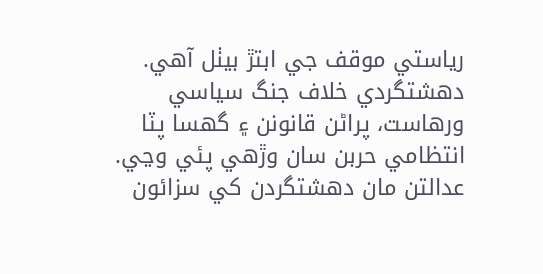رياستي موقف جي ابتڙ بيٺل آهي. دهشتگردي خلاف جنگ سياسي ورهاست، پراڻن قانونن ۽ گھسا پٽا انتظامي حربن سان وڙهي پئي وڃي. عدالتن مان دهشتگردن کي سزائون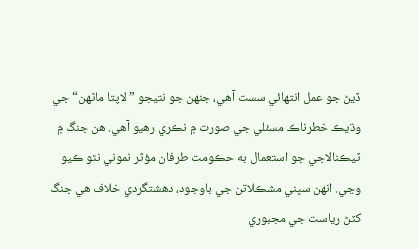ڏيڻ جو عمل انتهائي سست آهي، جنهن جو نتيجو ”لاپتا ماڻهن“ جي وڌيڪ خطرناڪ مسئلي جي صورت ۾ نڪري رهيو آهي. هن جنگ ۾ ٽيڪنالاجي جو استعمال به حڪومت طرفان مؤثر نموني نٿو ڪيو وڃي. انهن سڀني مشڪلاتن جي باوجود، دهشتگردي خلاف هي جنگ کٽڻ رياست جي مجبوري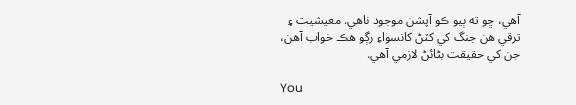آهي، ڇو ته ٻيو ڪو آپشن موجود ناهي. معيشيت ۽ ترقي هن جنگ کي کٽڻ کانسواءِ رڳو هڪ خواب آهن، جن کي حقيقت بڻائڻ لازمي آهي.

You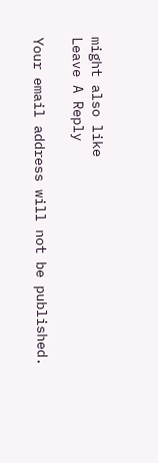might also like
Leave A Reply

Your email address will not be published.